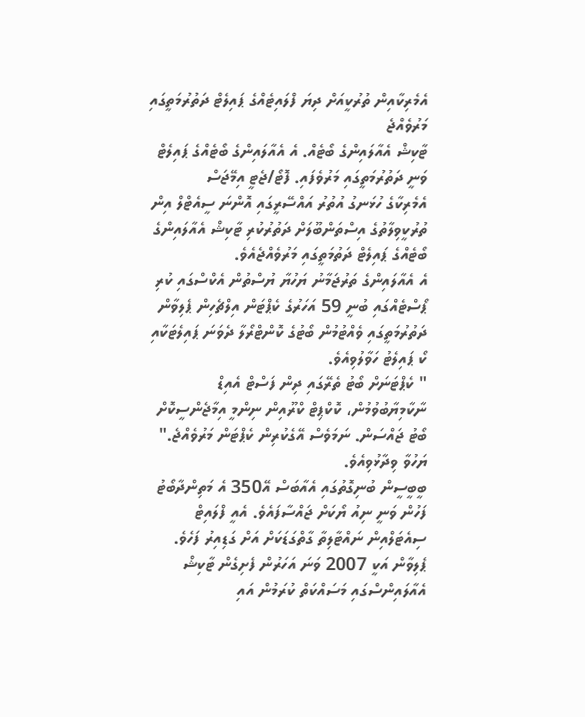އެމެރިކާއިން ތުރުކީއަށް ދިޔަ ފްލައިޓެއްގެ ޕައިލެޓް ދަތުރުމަތީގައި މަރުވެއްޖެ
ޓާކިޝް އެއާލައިންގެ ބޯޓެއް. އެ އެއާލައިންގެ ބޯޓެއްގެ ޕައިލެޓް ވަނީ ދަތުރުމަތީގައި މަރުވެފައި. ފޮޓޯ/ޖެޓީ އިމޭޖަސް
އެމެރިކާގެ ހުޅަނގު އުތުރު އައްސޭރީގައި އޮންނަ ސީއެޓްލް އިން ތުރުކީވިލާތުގެ އިސްތަންބޫލަށް ދަތުރުކުރި ޓާކިޝް އެއާލައިންގެ ބޯޓެއްގެ ޕައިލެޓް ދަތުމަތީގައި މަރުވެއްޖެއެވެ.
އެ އެއާލައިންގެ ތަރުޖަމާނު ޔަހުޔާ ޔުސްތުން އެކްސްގައި ކުރި ޕޯސްޓެއްގައި ބުނީ 59 އަހަރުގެ ކެޕްޓަން އިލްޗެހިން ޕެލިވާން ދަތުރުމަތީގައި ވެއްޓުމުން ބޯޓުގެ ކޮންޓްރޯލާ ދެވަނަ ޕައިލެޓަކާއި ކޯ ޕައިލެޓު ހަވާލުވިއެވެ.
" ކެޕްޓަނަށް ބޯޓު ތެރޭގައި ދިން ފަސްޓް އެއިޑް ނާކާމިޔާބުވުމުން، ކޮކްޕިޓް ކްރޫއިން ނިންމީ އިމާޖެންސީކޮށް ބޯޓު ޖައްސަން. ނަމަވެސް އޭގެކުރިން ކެޕްޓަން މަރުވެއްޖެ." ޔަހުވާ ވިދާޅުވިއެވެ.
ބީބީސީން ބުނިގޮތުގައި އެއާބަސް އޭ350 އެ މަތިންދާބޯޓު ފަހުން ވަނީ ނިއު ޔޯކަށް ޖައްސާފައެވެ. އެއީ ފްލައިޓް ސިއެޓަލްއިން ނައްޓާލިތާ ގާތްގަޑަކަށް އަށް ގަޑިއިރު ފަހެވެ.
ޕެލިވާން އަކީ 2007 ވަނަ އަހަރުން ފެށިގެން ޓާކިޝް އެއާލައިންސްގައި މަސައްކަތް ކުރަމުން އައި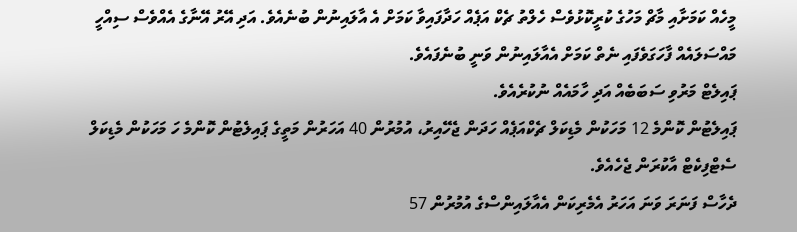މީހެއް ކަމަށާއި މާޗް މަހުގެ ކުރީކޮޅުވެސް ހެލްތު ޗެކް އަޕެއް ހަދާފައިވާ ކަމަށް އެ އާލައިނުން ބުނެއެވެ. އަދި އޭރު އޭނާގެ އެއްވެސް ސިއްހީ މައްސަލައެއް ފާހަގަވެފައި ނެތް ކަމަށް އެއާލައިނުން ވަނީ ބުނެފައެވެ.
ޕައިލެޓް މަރުވި ސަބަބެއް އަދި ހާމައެއް ނުކުރެއެވެ.
ޕައިލެޓުން ކޮންމެ 12 މަހަކުން މެޑިކަލް ޗެކްއަޕެއް ހަދަން ޖެހޭއިރު، އުމުރުން 40 އަހަރުން މަތީގެ ޕައިލެޓުން ކޮންމެ ހަ މަހަކުން މެޑިކަލް ސެޓްފިކެޓް އާކުރަން ޖެހެއެވެ.
ދެހާސް ފަނަރަ ވަނަ އަހަރު އެމެރިކަން އެއާލައިންސްގެ އުމުރުން 57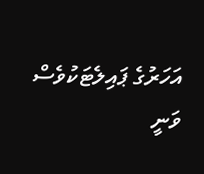އަހަރުގެ ޕައިލެޓަކުވެސް ވަނީ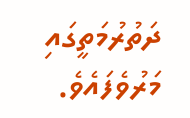ދަތުރުމަތީގައި މަރުވެފައެވެ.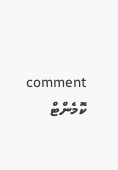comment ކޮމެންޓް